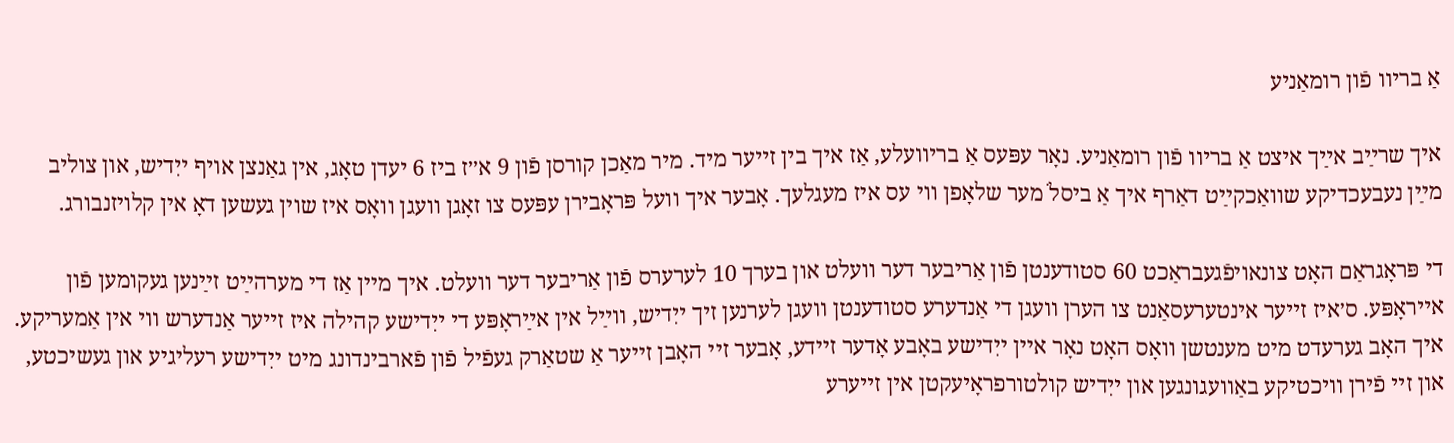אַ בריװ פֿון רומאַניע

איך שרײַב אײַך איצט אַ בריוו פֿון רומאַניע. נאָר עפּעס אַ בריוועלע, אַז איך בין זייער מיד. מיר מאַכן קורסן פֿון 9 א׳׳ז ביז 6 יעדן טאָג, אין גאַנצן אויף ייִדיש, און צוליב מײַן נעבעכדיקע שוואַכקײַט דאַרף איך אַ ביסלֹ מער שלאָפן ווי עס איז מעגלעך. אָבער איך וועל פּראָבירן עפּעס צו זאָגן וועגן וואָס איז שוין געשען דאָ אין קלויזנבורג.

די פּראָגראַם האָט צונאויפֿגעבראַכט 60 סטודענטן פֿון אַריבער דער וועלט און בערך 10 לערערס פֿון אַריבער דער וועלט. איך מיין אַז די מערהײַט זײַנען געקומען פֿון אײראָפּע. ס׳איז זייער אינטערעסאַנט צו הערן וועגן די אַנדערע סטודענטן וועגן לערנען זיך ייִדיש, ווײַל אין אײַראָפּע די ייִדישע קהילה איז זייער אַנדערש ווי אין אַמעריקע. איך האָב גערעדט מיט מענטשן וואָס האָט נאָר איין ייִדישע באָבע אָדער זיידע, אָבער זיי האָבן זייער אַ שטאַרק געפֿיל פֿון פֿארבינדונג מיט ייִדישע רעליגיע און געשיכטע, און זיי פֿירן וויכטיקע באַוועגונגען און ייִדיש קולטורפראָיעקטן אין זייערע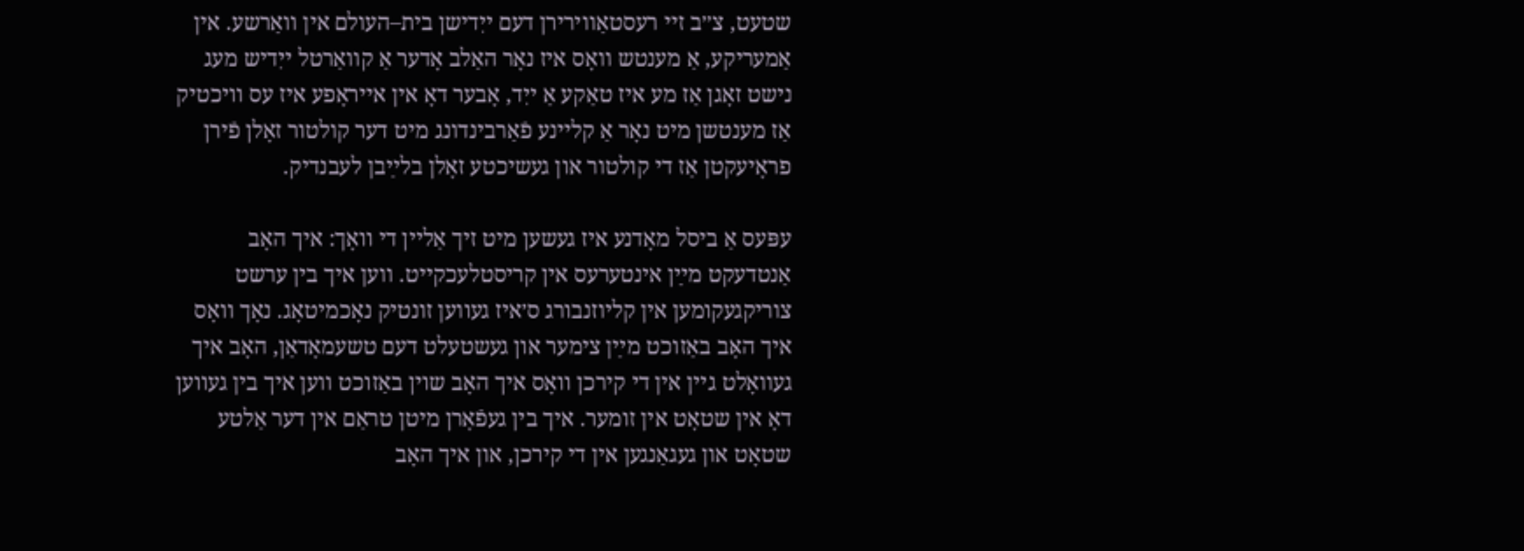שטעט, צ׳׳ב זיי רעסטאַווירירן דעם ייִדישן בית–העולם אין וואַרשע. אין אַמעריקע, אַ מענטש וואָס איז נאָר האַלב אָדער אַ קוואַרטל ייִדיש מעג נישט זאָגן אַז מע איז טאַקע אַ ייִד, אָבער דאָ אין אײראָפע איז עס וויכטיק אַז מענטשן מיט נאָר אַ קליינע פֿאַרבינדונג מיט דער קולטור זאָלן פֿירן פראָיעקטן אַז די קולטור און געשיכטע זאָלן בלײַבן לעבנדיק.

עפּעס אַ ביסל מאָדנע איז געשען מיט זיך אַלײן די וואָך: איך האָב אַנטדעקט מײַן אינטערעס אין קריסטלעכקײט. װען איך בין ערשט צוריקגעקומען אין קליוזנבורג ס׳איז געווען זונטיק נאָכמיטאָג. נאָך װאָס איך האָּב באַזוכט מײַן צימער און געשטעלט דעם טשעמאָדאַן, האָב איך געוואָלט גיין אין די קירכן וואָס איך האָב שוין באַזוכט װען איך בין געווען דאָ אין שטאָט אין זומער. איך בין געפֿאָרן מיטן טראַם אין דער אַלטע שטאָט און געגאַנגען אין די קירכן, און איך האָב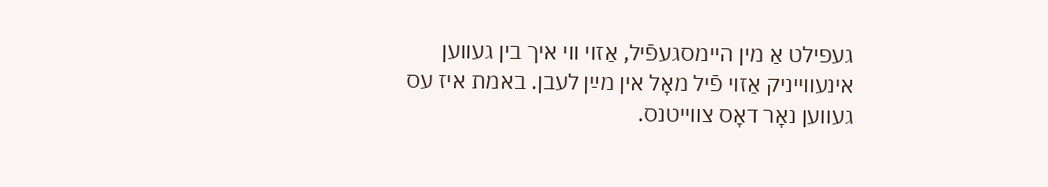געפילט אַ מין היימסגעפֿיל, אַזוי ווי איך בין געווען אינעווייניק אַזוי פֿיל מאָל אין מײַן לעבן. באמת איז עס געווען נאָר דאָס צווייטנס.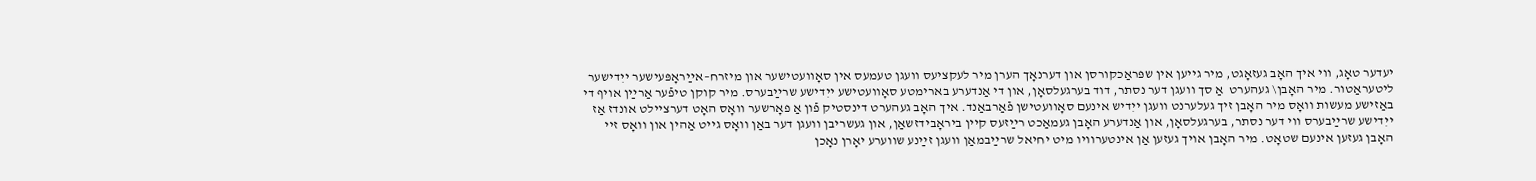יעדער טאָג, ווי איך האָב געזאָגט, מיר גייען אין שפּראַכקורסן און דערנאָך הערן מיר לעקציעס וועגן טעמעס אין סאָוועטישער און מיזרח–אײַראָפּעישער ייִדישער ליטעראַטור. מיר האָבן\ געהערט  אַ סך וועגן דער נסתר, דוד בערגעלסאָן, און די אַנדערע בארימטע סאָוועטישע ייִדישע שרײַבערס. מיר קוקן טיפֿער אַרײַן אויף די באַזישע מעשות וואָס מיר האָבן זיך געלערנט וועגן ייִדיש אינעם סאָוועטישן פֿאַרבאַנד. איך האָב געהערט דינסטיק פֿון אַ פאָרשער וואָס האָט דערציילט אונדז אַז ייִדישע שרײַבערס ווי דער נסתר, בערגעלסאָן, און אַנדערע האָבן געמאַכט רײַזעס קיין ביראָבידזשאַן, און געשריבן וועגן דער באַן וואָס גייט אַהין און וואָס זיי האָבן געזען אינעם שטאָט. מיר האָבן אויך געזען אַן אינטערוויו מיט יחיאל שרײַבמאַן וועגן זײַנע שווערע יאָרן נאָכן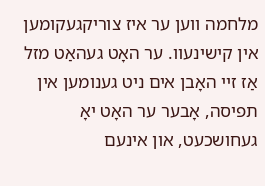מלחמה װען ער איז צוריקגעקומען אין קישינעוו. ער האָט געהאַט מזל אַז זיי האָבן אים ניט גענומען אין תפיסה, אָבער ער האָט יאָ געחושכעט, און אינעם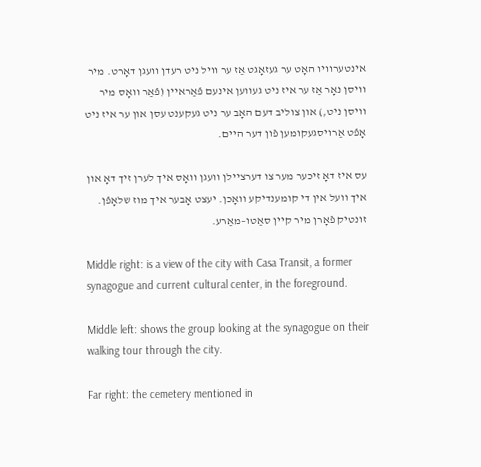אינטערוויו האָט ער געזאָגט אַז ער וויל ניט רעדן וועגן דאָרט. מיר וויסן נאָר אַז ער איז ניט געווען אינעם פֿאַראיין (פֿאַר וואָס מיר וויסן ניט,) און צוליב דעם האָב ער ניט געקענט עסן און ער איז ניט אָפֿט אַרויסגעקומען פֿון דער היים.

עס איז דאָ זיכער מער צו דערציילן וועגן וואָס איך לערן זיך דאָ און איך וועל אין די קומענדיקע וואָכן. יעצט אָבער איך מוז שלאָפֿן. זונטיק פֿאָרן מיר קיין סאַטו–מאַרע.

Middle right: is a view of the city with Casa Transit, a former synagogue and current cultural center, in the foreground.

Middle left: shows the group looking at the synagogue on their walking tour through the city.

Far right: the cemetery mentioned in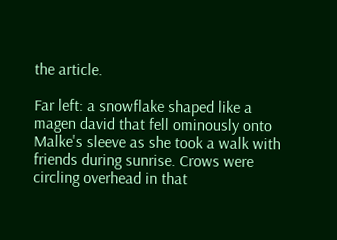the article.

Far left: a snowflake shaped like a magen david that fell ominously onto Malke's sleeve as she took a walk with friends during sunrise. Crows were circling overhead in that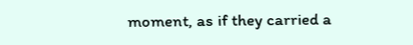moment, as if they carried a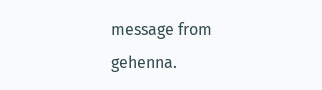message from gehenna.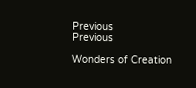Previous
Previous

Wonders of Creation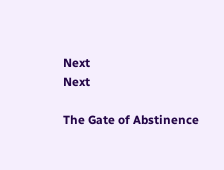Next
Next

The Gate of Abstinence